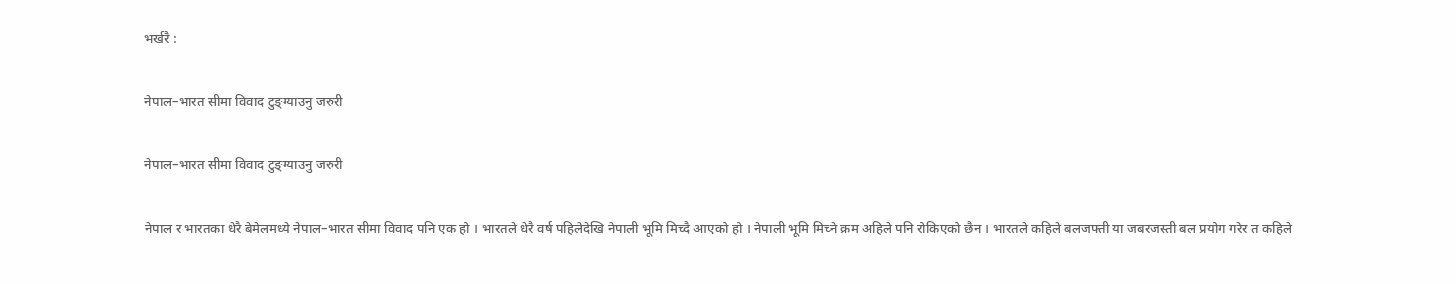भर्खरै :

नेपाल–भारत सीमा विवाद टुङ्ग्याउनु जरुरी

नेपाल–भारत सीमा विवाद टुङ्ग्याउनु जरुरी

नेपाल र भारतका धेरै बेमेलमध्ये नेपाल–भारत सीमा विवाद पनि एक हो । भारतले धेरै वर्ष पहिलेदेखि नेपाली भूमि मिच्दै आएको हो । नेपाली भूमि मिच्ने क्रम अहिले पनि रोकिएको छैन । भारतले कहिले बलजफ्ती या जबरजस्ती बल प्रयोग गरेर त कहिले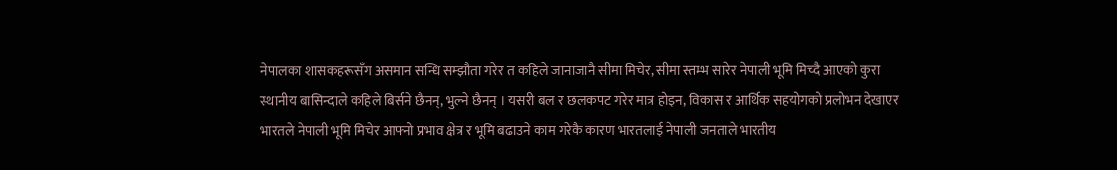नेपालका शासकहरूसँग असमान सन्धि सम्झौता गरेर त कहिले जानाजानै सीमा मिचेर, सीमा स्तम्भ सारेर नेपाली भूमि मिच्दै आएको कुरा स्थानीय बासिन्दाले कहिले बिर्सने छैनन्, भुल्ने छैनन् । यसरी बल र छलकपट गरेर मात्र होइन, विकास र आर्थिक सहयोगको प्रलोभन देखाएर भारतले नेपाली भूमि मिचेर आफ्नो प्रभाव क्षेत्र र भूमि बढाउने काम गरेकै कारण भारतलाई नेपाली जनताले भारतीय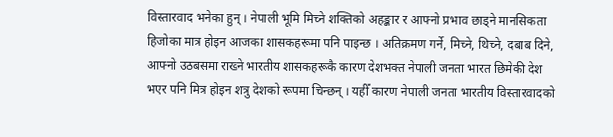विस्तारवाद भनेका हुन् । नेपाली भूमि मिच्ने शक्तिको अहङ्कार र आफ्नो प्रभाव छाड्ने मानसिकता हिजोका मात्र होइन आजका शासकहरूमा पनि पाइन्छ । अतिक्रमण गर्ने, मिच्ने, थिच्ने, दबाब दिने, आफ्नो उठबसमा राख्ने भारतीय शासकहरूकै कारण देशभक्त नेपाली जनता भारत छिमेकी देश भएर पनि मित्र होइन शत्रु देशको रूपमा चिन्छन् । यहीँ कारण नेपाली जनता भारतीय विस्तारवादको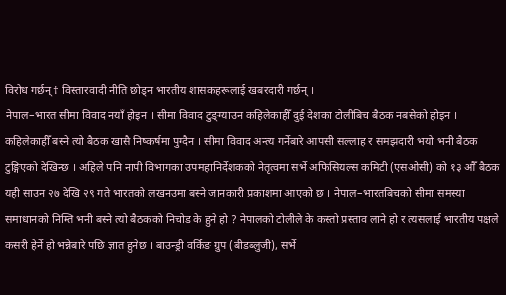विरोध गर्छन्† विस्तारवादी नीति छोड्न भारतीय शासकहरूलाई खबरदारी गर्छन् ।
नेपाल–भारत सीमा विवाद नयाँ होइन । सीमा विवाद टुङ्ग्याउन कहिलेकाहीँ दुई देशका टोलीबिच बैठक नबसेको होइन । कहिलेकाहीँ बस्ने त्यो बैठक खासै निष्कर्षमा पुग्दैन । सीमा विवाद अन्त्य गर्नेबारे आपसी सल्लाह र समझदारी भयो भनी बैठक टुङ्गिएको देखिन्छ । अहिले पनि नापी विभागका उपमहानिर्देशकको नेतृत्वमा सर्भे अफिसियल्स कमिटी (एसओसी) को १३ औँ बैठक यही साउन २७ देखि २९ गते भारतको लखनउमा बस्ने जानकारी प्रकाशमा आएको छ । नेपाल–भारतबिचको सीमा समस्या समाधानको निम्ति भनी बस्ने त्यो बैठकको निचोड के हुने हो ? नेपालको टोलीले के कस्तो प्रस्ताव लाने हो र त्यसलाई भारतीय पक्षले कसरी हेर्ने हो भन्नेबारे पछि ज्ञात हुनेछ । बाउन्ड्री वर्किङ ग्रुप (बीडब्लुजी), सर्भे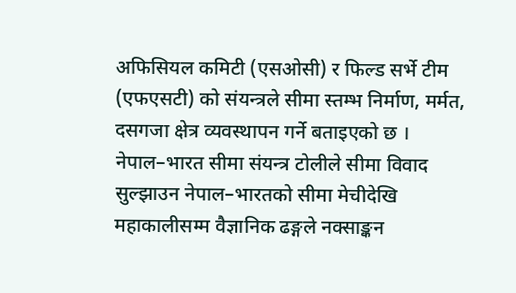अफिसियल कमिटी (एसओसी) र फिल्ड सर्भे टीम (एफएसटी) को संयन्त्रले सीमा स्तम्भ निर्माण, मर्मत, दसगजा क्षेत्र व्यवस्थापन गर्ने बताइएको छ ।
नेपाल–भारत सीमा संयन्त्र टोलीले सीमा विवाद सुल्झाउन नेपाल–भारतको सीमा मेचीदेखि महाकालीसम्म वैज्ञानिक ढङ्गले नक्साङ्कन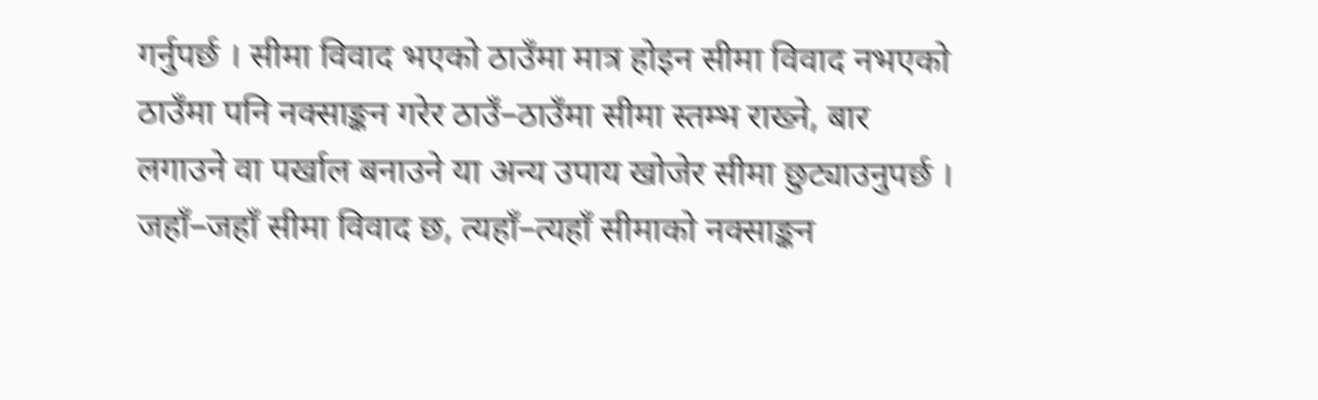गर्नुपर्छ । सीमा विवाद भएको ठाउँमा मात्र होइन सीमा विवाद नभएको ठाउँमा पनि नक्साङ्कन गरेर ठाउँ–ठाउँमा सीमा स्तम्भ राख्ने, बार लगाउने वा पर्खाल बनाउने या अन्य उपाय खोजेर सीमा छुट्याउनुपर्छ । जहाँ–जहाँ सीमा विवाद छ, त्यहाँ–त्यहाँ सीमाको नक्साङ्कन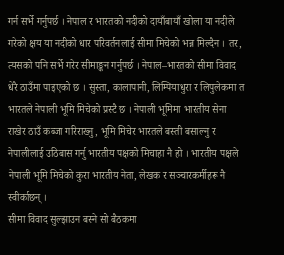गर्न सर्भे गर्नुपर्छ । नेपाल र भारतको नदीको दायाँबायाँ खोला या नदीले गरेको क्षय या नदीको धार परिवर्तनलाई सीमा मिचेको भन्न मिल्दैन । तर, त्यसको पनि सर्भे गरेर सीमाङ्कन गर्नुपर्छ । नेपाल–भारतको सीमा विवाद धेरै ठाउँमा पाइएको छ । सुस्ता, कालापानी, लिम्पियाधुरा र लिपुलेकमा त भारतले नेपाली भूमि मिचेको प्रस्टै छ । नेपाली भूमिमा भारतीय सेना राखेर ठाउँ कब्जा गरिराख्नु, भूमि मिचेर भारतले बस्ती बसाल्नु र नेपालीलाई उठिबास गर्नु भारतीय पक्षको मिचाहा नै हो । भारतीय पक्षले नेपाली भूमि मिचेको कुरा भारतीय नेता, लेखक र सञ्चारकर्मीहरू नै स्वीर्काछन् ।
सीमा विवाद सुल्झाउन बस्ने सो बैठकमा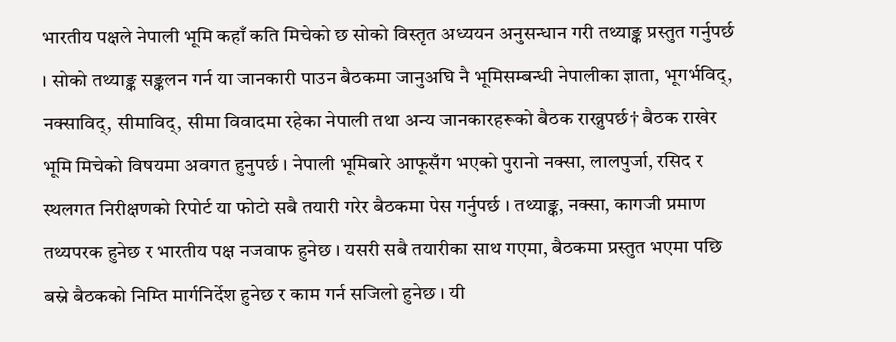भारतीय पक्षले नेपाली भूमि कहाँ कति मिचेको छ सोको विस्तृत अध्ययन अनुसन्धान गरी तथ्याङ्क प्रस्तुत गर्नुपर्छ । सोको तथ्याङ्क सङ्कलन गर्न या जानकारी पाउन बैठकमा जानुअघि नै भूमिसम्बन्धी नेपालीका ज्ञाता, भूगर्भविद्, नक्साविद्, सीमाविद्, सीमा विवादमा रहेका नेपाली तथा अन्य जानकारहरूको बैठक राख्नुपर्छ† बैठक राखेर भूमि मिचेको विषयमा अवगत हुनुपर्छ । नेपाली भूमिबारे आफूसँग भएको पुरानो नक्सा, लालपुर्जा, रसिद र स्थलगत निरीक्षणको रिपोर्ट या फोटो सबै तयारी गरेर बैठकमा पेस गर्नुपर्छ । तथ्याङ्क, नक्सा, कागजी प्रमाण तथ्यपरक हुनेछ र भारतीय पक्ष नजवाफ हुनेछ । यसरी सबै तयारीका साथ गएमा, बैठकमा प्रस्तुत भएमा पछि बस्ने बैठकको निम्ति मार्गनिर्देश हुनेछ र काम गर्न सजिलो हुनेछ । यी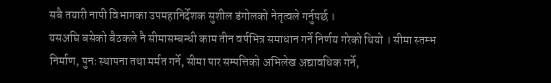सबै तयारी नापी विभागका उपमहानिर्देशक सुशील डंगोलको नेतृत्वले गर्नुपर्छ ।
यसअघि बसेको बैठकले नै सीमासम्बन्धी काम तीन वर्षभित्र समाधान गर्ने निर्णय गरेको थियो । सीमा स्तम्भ निर्माण, पुनः स्थापना तथा मर्मत गर्ने, सीमा पार सम्पत्तिको अभिलेख अद्यावधिक गर्ने,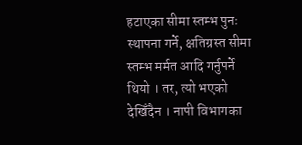हटाएका सीमा स्तम्भ पुनः स्थापना गर्ने, क्षतिग्रस्त सीमा स्तम्भ मर्मत आदि गर्नुपर्ने थियो । तर, त्यो भएको देखिँदैन । नापी विभागका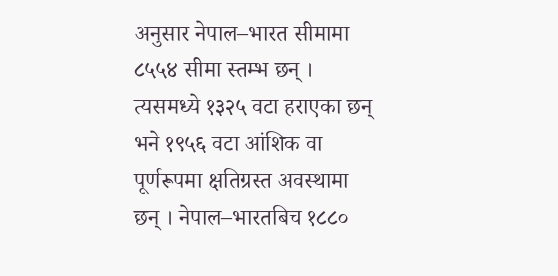अनुसार नेपाल–भारत सीमामा ८५५४ सीमा स्तम्भ छन् । त्यसमध्ये १३२५ वटा हराएका छन् भने १९५६ वटा आंशिक वा पूर्णरूपमा क्षतिग्रस्त अवस्थामा छन् । नेपाल–भारतबिच १८८०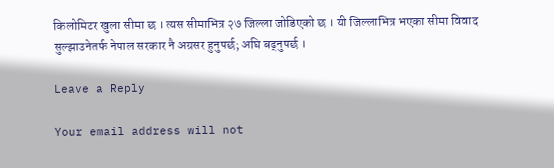किलोमिटर खुला सीमा छ । त्यस सीमाभित्र २७ जिल्ला जोडिएको छ । यी जिल्लाभित्र भएका सीमा विवाद सुल्झाउनेतर्फ नेपाल सरकार नै अग्रसर हुनुपर्छ; अघि बढ्नुपर्छ ।

Leave a Reply

Your email address will not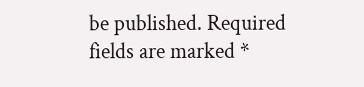be published. Required fields are marked *